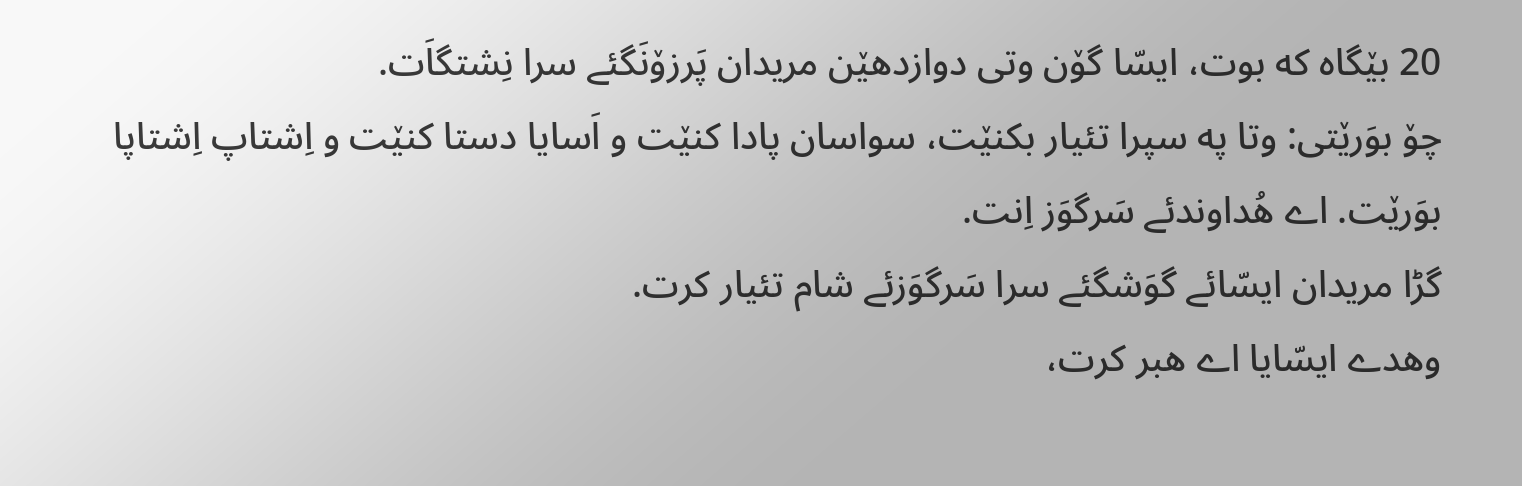20 بێگاه که بوت، ایسّا گۆن وتی دوازدهێن مریدان پَرزۆنَگئے سرا نِشتگاَت.
چۆ بوَرێتی: وتا په سپرا تئیار بکنێت، سواسان پادا کنێت و اَسایا دستا کنێت و اِشتاپ اِشتاپا بوَرێت. اے هُداوندئے سَرگوَز اِنت.
گڑا مریدان ایسّائے گوَشگئے سرا سَرگوَزئے شام تئیار کرت.
وهدے ایسّایا اے هبر کرت،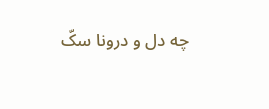چه دل و درونا سکّ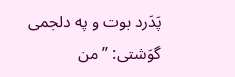پَدَرد بوت و په دلجمی گوَشتی: ”من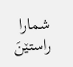شمارا راستێنَ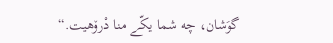گوَشان، چه شما یکّے منا دْرۆهیت.“